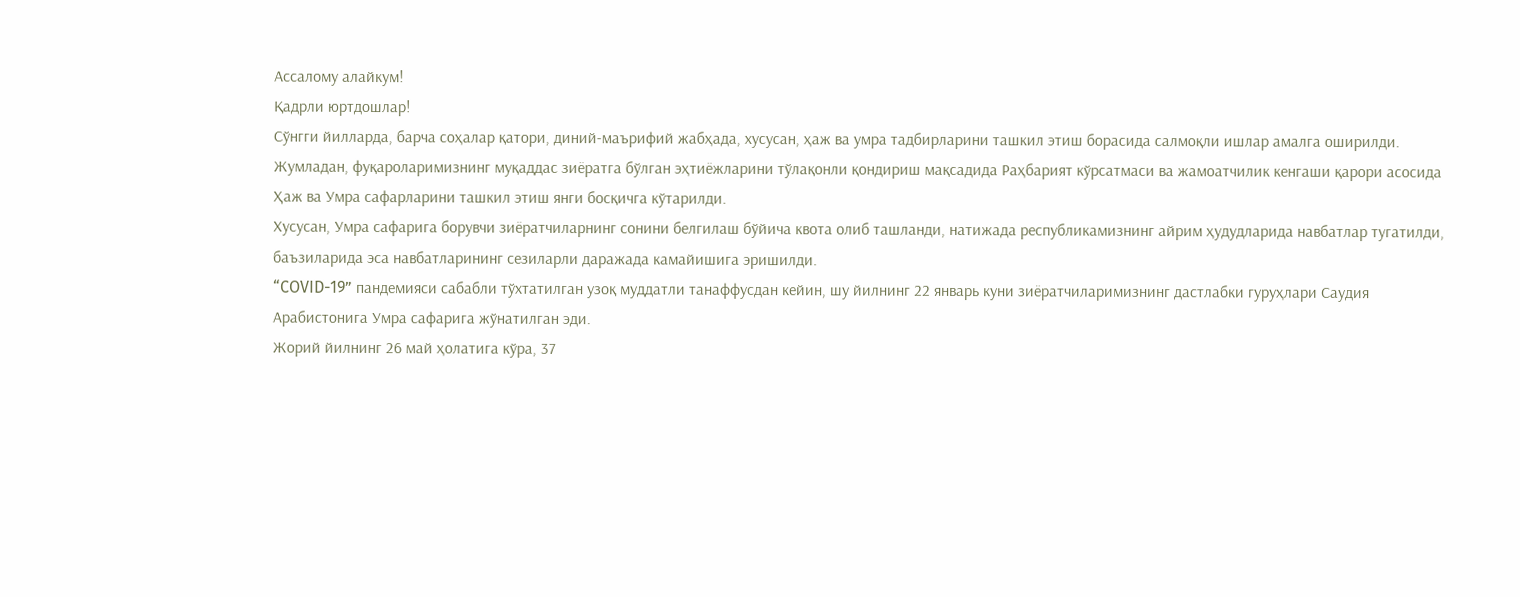Ассалому алайкум!
Қадрли юртдошлар!
Сўнгги йилларда, барча соҳалар қатори, диний-маърифий жабҳада, хусусан, ҳаж ва умра тадбирларини ташкил этиш борасида салмоқли ишлар амалга оширилди.
Жумладан, фуқароларимизнинг муқаддас зиёратга бўлган эҳтиёжларини тўлақонли қондириш мақсадида Раҳбарият кўрсатмаси ва жамоатчилик кенгаши қарори асосида Ҳаж ва Умра сафарларини ташкил этиш янги босқичга кўтарилди.
Хусусан, Умра сафарига борувчи зиёратчиларнинг сонини белгилаш бўйича квота олиб ташланди, натижада республикамизнинг айрим ҳудудларида навбатлар тугатилди, баъзиларида эса навбатларининг сезиларли даражада камайишига эришилди.
“COVID-19” пандемияси сабабли тўхтатилган узоқ муддатли танаффусдан кейин, шу йилнинг 22 январь куни зиёратчиларимизнинг дастлабки гуруҳлари Саудия Арабистонига Умра сафарига жўнатилган эди.
Жорий йилнинг 26 май ҳолатига кўра, 37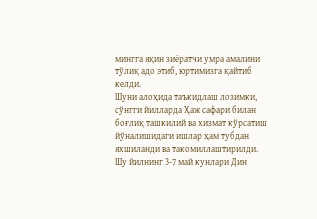мингга яқин зиёратчи умра амалини тўлиқ адо этиб, юртимизга қайтиб келди.
Шуни алоҳида таъкидлаш лозимки, сўнгги йилларда Ҳаж сафари билан боғлиқ ташкилий ва хизмат кўрсатиш йўналишидаги ишлар ҳам тубдан яхшиланди ва такомиллаштирилди.
Шу йилнинг 3-7 май кунлари Дин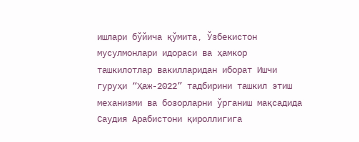ишлари бўйича қўмита, Ўзбекистон мусулмонлари идораси ва ҳамкор ташкилотлар вакилларидан иборат Ишчи гуруҳи “Ҳаж-2022” тадбирини ташкил этиш механизми ва бозорларни ўрганиш мақсадида Саудия Арабистони қироллигига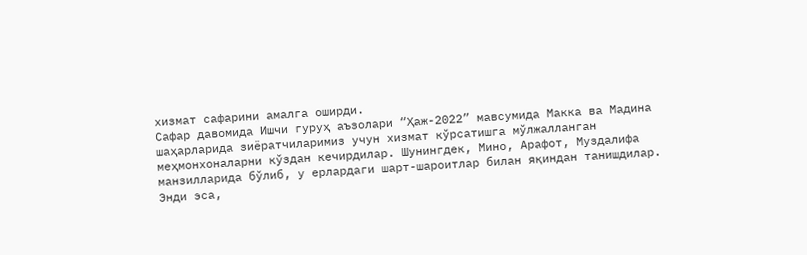хизмат сафарини амалга оширди.
Сафар давомида Ишчи гуруҳ аъзолари “Ҳаж-2022” мавсумида Макка ва Мадина шаҳарларида зиёратчиларимиз учун хизмат кўрсатишга мўлжалланган меҳмонхоналарни кўздан кечирдилар. Шунингдек, Мино, Арафот, Муздалифа манзилларида бўлиб, у ерлардаги шарт-шароитлар билан яқиндан танишдилар.
Энди эса,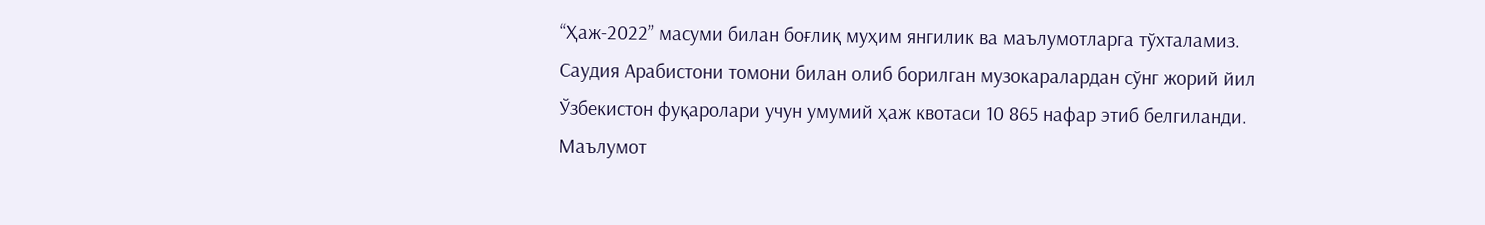“Ҳаж-2022” масуми билан боғлиқ муҳим янгилик ва маълумотларга тўхталамиз.
Саудия Арабистони томони билан олиб борилган музокаралардан сўнг жорий йил Ўзбекистон фуқаролари учун умумий ҳаж квотаси 10 865 нафар этиб белгиланди. Маълумот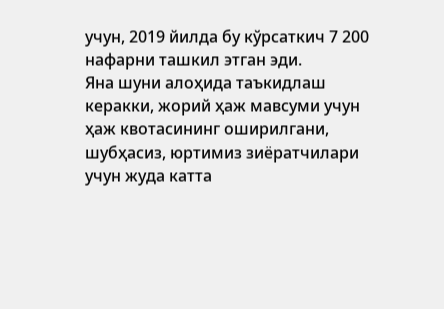учун, 2019 йилда бу кўрсаткич 7 200 нафарни ташкил этган эди.
Яна шуни алоҳида таъкидлаш керакки, жорий ҳаж мавсуми учун ҳаж квотасининг оширилгани, шубҳасиз, юртимиз зиёратчилари учун жуда катта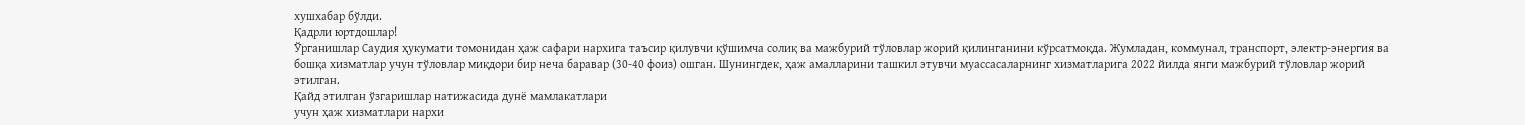хушхабар бўлди.
Қадрли юртдошлар!
Ўрганишлар Саудия ҳукумати томонидан ҳаж сафари нархига таъсир қилувчи қўшимча солиқ ва мажбурий тўловлар жорий қилинганини кўрсатмоқда. Жумладан, коммунал, транспорт, электр-энергия ва бошқа хизматлар учун тўловлар миқдори бир неча баравар (30-40 фоиз) ошган. Шунингдек, ҳаж амалларини ташкил этувчи муассасаларнинг хизматларига 2022 йилда янги мажбурий тўловлар жорий этилган.
Қайд этилган ўзгаришлар натижасида дунё мамлакатлари
учун ҳаж хизматлари нархи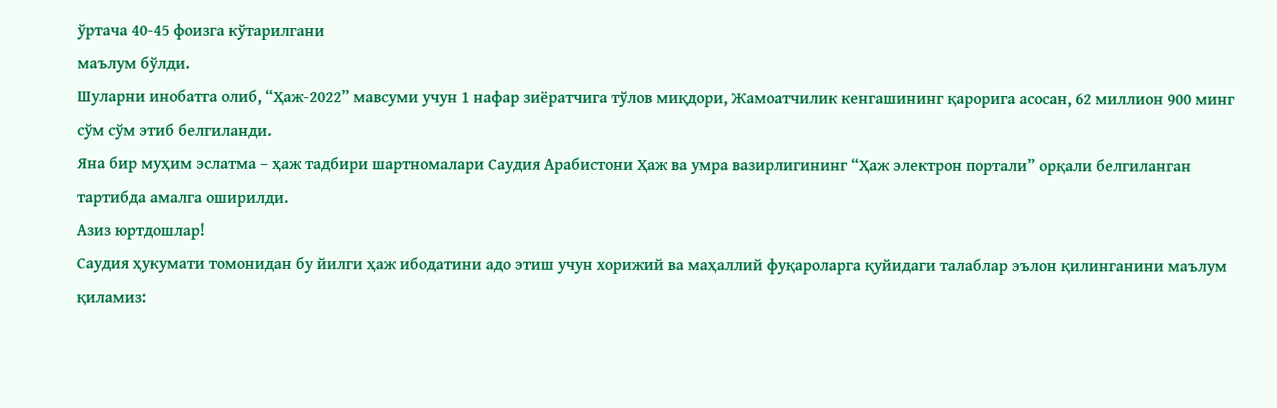ўртача 40-45 фоизга кўтарилгани
маълум бўлди.
Шуларни инобатга олиб, “Ҳаж-2022” мавсуми учун 1 нафар зиёратчига тўлов миқдори, Жамоатчилик кенгашининг қарорига асосан, 62 миллион 900 минг сўм сўм этиб белгиланди.
Яна бир муҳим эслатма – ҳаж тадбири шартномалари Саудия Арабистони Ҳаж ва умра вазирлигининг “Ҳаж электрон портали” орқали белгиланган тартибда амалга оширилди.
Азиз юртдошлар!
Саудия ҳукумати томонидан бу йилги ҳаж ибодатини адо этиш учун хорижий ва маҳаллий фуқароларга қуйидаги талаблар эълон қилинганини маълум қиламиз: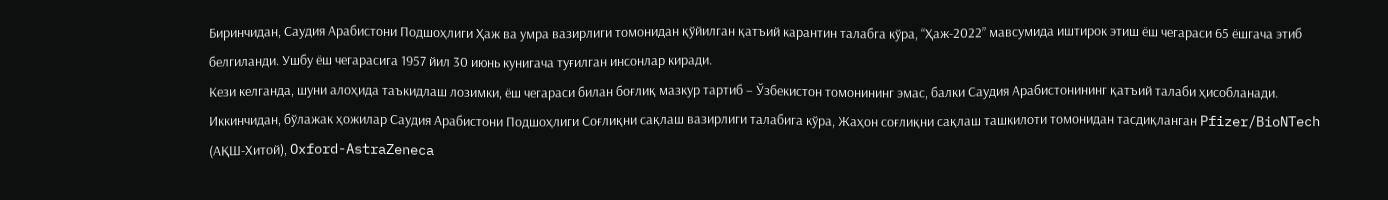Биринчидан, Саудия Арабистони Подшоҳлиги Ҳаж ва умра вазирлиги томонидан қўйилган қатъий карантин талабга кўра, “Ҳаж-2022” мавсумида иштирок этиш ёш чегараси 65 ёшгача этиб белгиланди. Ушбу ёш чегарасига 1957 йил 30 июнь кунигача туғилган инсонлар киради.
Кези келганда, шуни алоҳида таъкидлаш лозимки, ёш чегараси билан боғлиқ мазкур тартиб – Ўзбекистон томонининг эмас, балки Саудия Арабистонининг қатъий талаби ҳисобланади.
Иккинчидан, бўлажак ҳожилар Саудия Арабистони Подшоҳлиги Соғлиқни сақлаш вазирлиги талабига кўра, Жаҳон соғлиқни сақлаш ташкилоти томонидан тасдиқланган Pfizer/BioNTech (АҚШ-Хитой), Oxford-AstraZeneca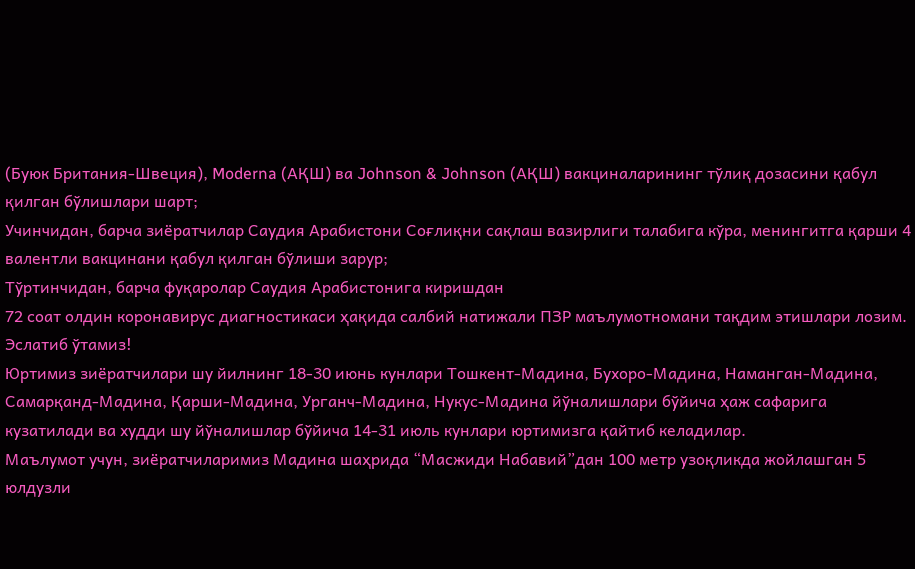(Буюк Британия-Швеция), Moderna (АҚШ) ва Johnson & Johnson (АҚШ) вакциналарининг тўлиқ дозасини қабул қилган бўлишлари шарт;
Учинчидан, барча зиёратчилар Саудия Арабистони Соғлиқни сақлаш вазирлиги талабига кўра, менингитга қарши 4 валентли вакцинани қабул қилган бўлиши зарур;
Тўртинчидан, барча фуқаролар Саудия Арабистонига киришдан
72 соат олдин коронавирус диагностикаси ҳақида салбий натижали ПЗР маълумотномани тақдим этишлари лозим.
Эслатиб ўтамиз!
Юртимиз зиёратчилари шу йилнинг 18-30 июнь кунлари Тошкент-Мадина, Бухоро-Мадина, Наманган-Мадина, Самарқанд-Мадина, Қарши-Мадина, Урганч-Мадина, Нукус-Мадина йўналишлари бўйича ҳаж сафарига кузатилади ва худди шу йўналишлар бўйича 14-31 июль кунлари юртимизга қайтиб келадилар.
Маълумот учун, зиёратчиларимиз Мадина шаҳрида “Масжиди Набавий”дан 100 метр узоқликда жойлашган 5 юлдузли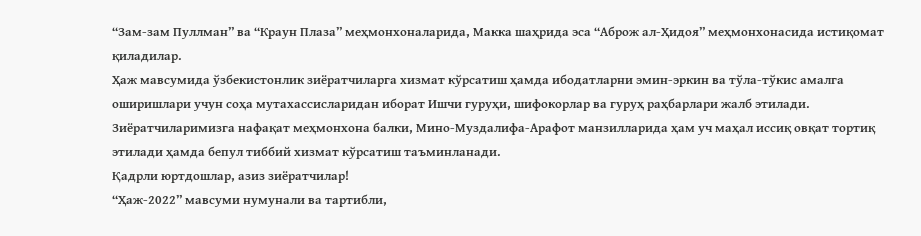“Зам-зам Пуллман” ва “Краун Плаза” меҳмонхоналарида, Макка шаҳрида эса “Аброж ал-Ҳидоя” меҳмонхонасида истиқомат қиладилар.
Ҳаж мавсумида ўзбекистонлик зиёратчиларга хизмат кўрсатиш ҳамда ибодатларни эмин-эркин ва тўла-тўкис амалга оширишлари учун соҳа мутахассисларидан иборат Ишчи гуруҳи, шифокорлар ва гуруҳ раҳбарлари жалб этилади.
Зиёратчиларимизга нафақат меҳмонхона балки, Мино-Муздалифа-Арафот манзилларида ҳам уч маҳал иссиқ овқат тортиқ этилади ҳамда бепул тиббий хизмат кўрсатиш таъминланади.
Қадрли юртдошлар, азиз зиёратчилар!
“Ҳаж-2022” мавсуми нумунали ва тартибли,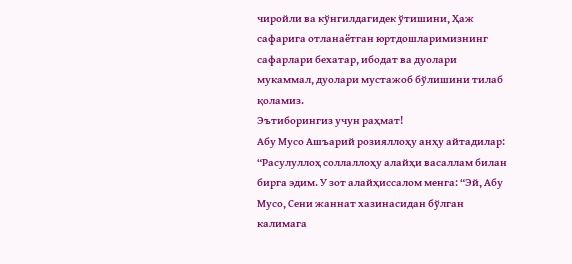чиройли ва кўнгилдагидек ўтишини, Ҳаж сафарига отланаётган юртдошларимизнинг сафарлари бехатар, ибодат ва дуолари мукаммал, дуолари мустажоб бўлишини тилаб қоламиз.
Эътиборингиз учун раҳмат!
Абу Мусо Ашъарий розияллоҳу анҳу айтадилар: “Расулуллоҳ соллаллоҳу алайҳи васаллам билан бирга эдим. У зот алайҳиссалом менга: “Эй, Абу Мусо, Сени жаннат хазинасидан бўлган калимага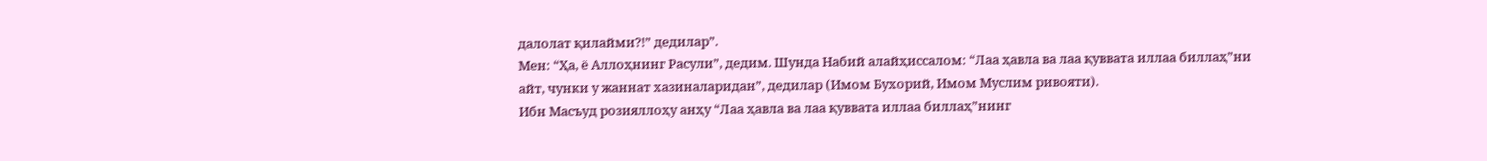далолат қилайми?!” дедилар”.
Мен: “Ҳа, ё Аллоҳнинг Расули”, дедим. Шунда Набий алайҳиссалом: “Лаа ҳавла ва лаа қуввата иллаа биллаҳ”ни айт, чунки у жаннат хазиналаридан”, дедилар (Имом Бухорий, Имом Муслим ривояти).
Ибн Масъуд розияллоҳу анҳу “Лаа ҳавла ва лаа қуввата иллаа биллаҳ”нинг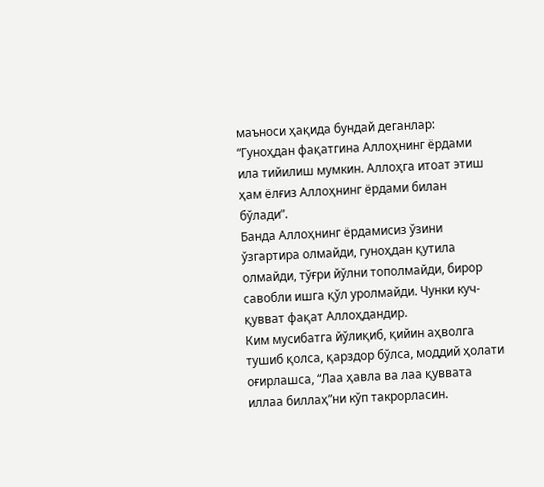маъноси ҳақида бундай деганлар: “Гуноҳдан фақатгина Аллоҳнинг ёрдами ила тийилиш мумкин. Аллоҳга итоат этиш ҳам ёлғиз Аллоҳнинг ёрдами билан бўлади”.
Банда Аллоҳнинг ёрдамисиз ўзини ўзгартира олмайди, гуноҳдан қутила олмайди, тўғри йўлни тополмайди, бирор савобли ишга қўл уролмайди. Чунки куч-қувват фақат Аллоҳдандир.
Ким мусибатга йўлиқиб, қийин аҳволга тушиб қолса, қарздор бўлса, моддий ҳолати оғирлашса, “Лаа ҳавла ва лаа қуввата иллаа биллаҳ”ни кўп такрорласин.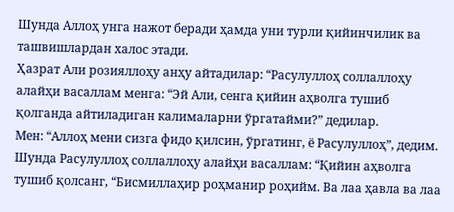Шунда Аллоҳ унга нажот беради ҳамда уни турли қийинчилик ва ташвишлардан халос этади.
Ҳазрат Али розияллоҳу анҳу айтадилар: “Расулуллоҳ соллаллоҳу алайҳи васаллам менга: “Эй Али, сенга қийин аҳволга тушиб қолганда айтиладиган калималарни ўргатайми?” дедилар.
Мен: “Аллоҳ мени сизга фидо қилсин, ўргатинг, ё Расулуллоҳ”, дедим. Шунда Расулуллоҳ соллаллоҳу алайҳи васаллам: “Қийин аҳволга тушиб қолсанг, “Бисмиллаҳир роҳманир роҳийм. Ва лаа ҳавла ва лаа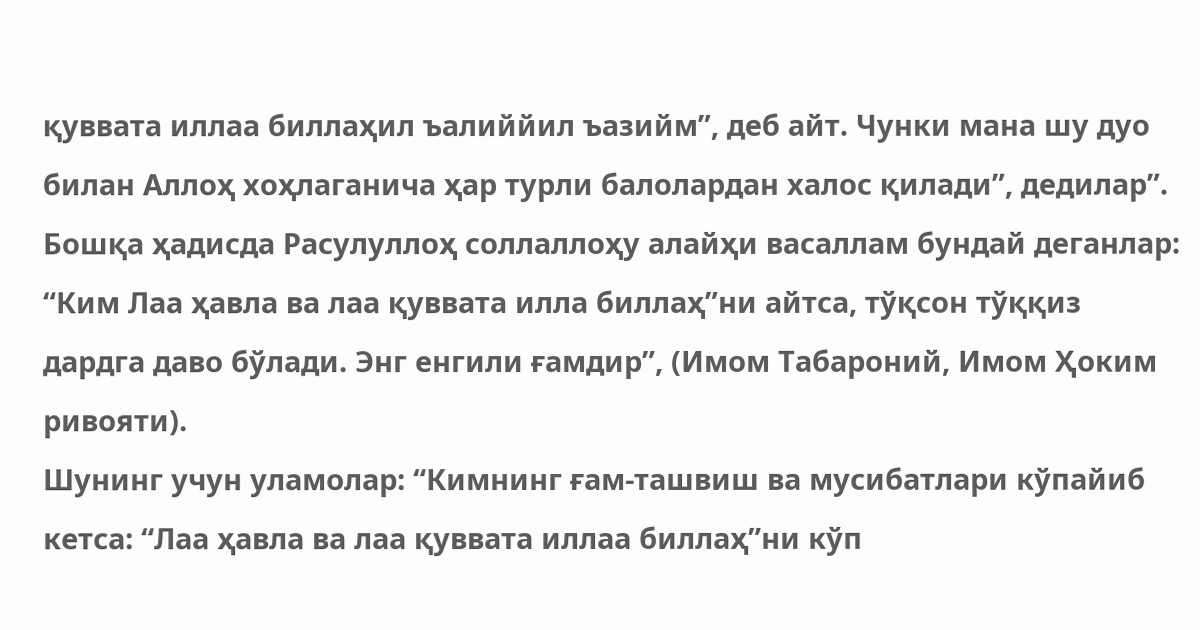қуввата иллаа биллаҳил ъалиййил ъазийм”, деб айт. Чунки мана шу дуо билан Аллоҳ хоҳлаганича ҳар турли балолардан халос қилади”, дедилар”.
Бошқа ҳадисда Расулуллоҳ соллаллоҳу алайҳи васаллам бундай деганлар: “Ким Лаа ҳавла ва лаа қуввата илла биллаҳ”ни айтса, тўқсон тўққиз дардга даво бўлади. Энг енгили ғамдир”, (Имом Табароний, Имом Ҳоким ривояти).
Шунинг учун уламолар: “Кимнинг ғам-ташвиш ва мусибатлари кўпайиб кетса: “Лаа ҳавла ва лаа қуввата иллаа биллаҳ”ни кўп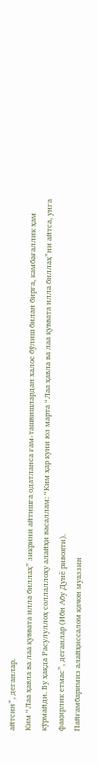айтсин”, деганлар.
Ким “Лаа ҳавла ва лаа қуввата илла биллаҳ” зикрини айтишга одатланса ғам-ташвишлардан халос бўлиш билан бирга, камбағаллик ҳам кўрмайди. Бу ҳақда Расулуллоҳ соллаллоҳу алайҳи васаллам: “Ким ҳар куни юз марта “Лаа ҳавла ва лаа қуввата илла биллаҳ”ни айтса, унга фақирлик етмас”, деганлар (Ибн Абу Дунё ривояти).
Пайғамбаримиз алайҳиссалом қачон муаззин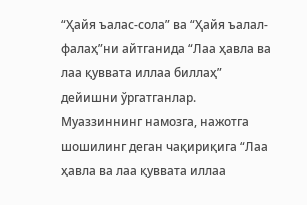“Ҳайя ъалас-сола” ва “Ҳайя ъалал-фалаҳ”ни айтганида “Лаа ҳавла ва лаа қуввата иллаа биллаҳ” дейишни ўргатганлар.
Муаззиннинг намозга, нажотга шошилинг деган чақириқига “Лаа ҳавла ва лаа қуввата иллаа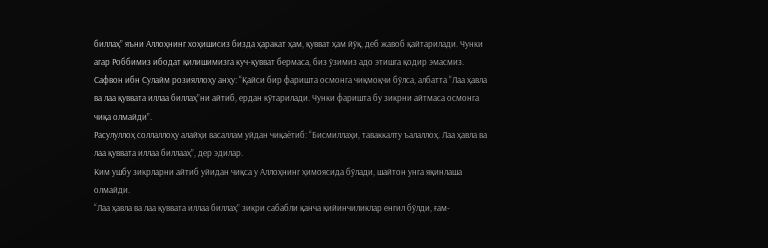биллаҳ” яъни Аллоҳнинг хоҳишисиз бизда ҳаракат ҳам, қувват ҳам йўқ, деб жавоб қайтарилади. Чунки агар Роббимиз ибодат қилишимизга куч-қувват бермаса, биз ўзимиз адо этишга қодир эмасмиз.
Сафвон ибн Сулайм розияллоҳу анҳу: “Қайси бир фаришта осмонга чиқмоқчи бўлса, албатта “Лаа ҳавла ва лаа қуввата иллаа биллаҳ”ни айтиб, ердан кўтарилади. Чунки фаришта бу зикрни айтмаса осмонга чиқа олмайди”.
Расулуллоҳ соллаллоҳу алайҳи васаллам уйдан чиқаётиб: “Бисмиллаҳи, таваккалту ъалаллоҳ. Лаа ҳавла ва лаа қуввата иллаа биллааҳ”, дер эдилар.
Ким ушбу зикрларни айтиб уйидан чиқса у Аллоҳнинг ҳимоясида бўлади, шайтон унга яқинлаша олмайди.
“Лаа ҳавла ва лаа қуввата иллаа биллаҳ” зикри сабабли қанча қийинчиликлар енгил бўлди, ғам-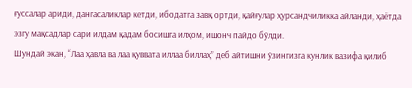ғуссалар ариди, дангасаликлар кетди, ибодатга завқ ортди, қайғулар ҳурсандчиликка айланди, ҳаётда эзгу мақсадлар сари илдам қадам босишга илҳом, ишонч пайдо бўлди.
Шундай экан, “Лаа ҳавла ва лаа қуввата иллаа биллаҳ” деб айтишни ўзингизга кунлик вазифа қилиб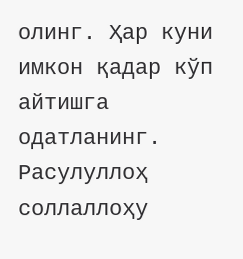олинг. Ҳар куни имкон қадар кўп айтишга одатланинг.
Расулуллоҳ соллаллоҳу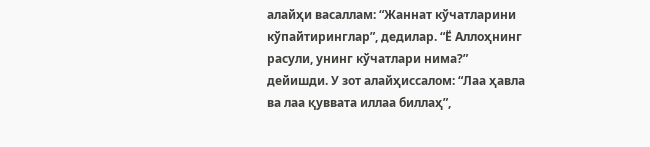алайҳи васаллам: “Жаннат кўчатларини кўпайтиринглар”, дедилар. “Ё Аллоҳнинг расули, унинг кўчатлари нима?” дейишди. У зот алайҳиссалом: “Лаа ҳавла ва лаа қуввата иллаа биллаҳ”,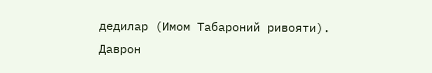дедилар (Имом Табароний ривояти).
Даврон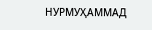НУРМУҲАММАД